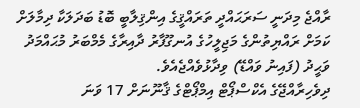ރާއްޖެ މިދަނީ ސަރަޙައްދީ ތަރައްޤީގެ އިންޤިލާބީ ބޮޑު ބަދަލަކާ ދިމާލަށް ކަމަށް ރައްޔިތުންގެ މަޖިލީހުގެ އުނގޫފާރު ދާއިރާގެ މެމްބަރު މުޙައްމަދު ވަޙީދު (ފައިނު ވައްޑޭ) ވިދާޅުވެއްޖެއެވެ.
ދިވެހިރާއްޖޭގެ އެކްސްޕޯޓް އިމްޕޯޓްގެ ޤާނޫނަށް 17 ވަނަ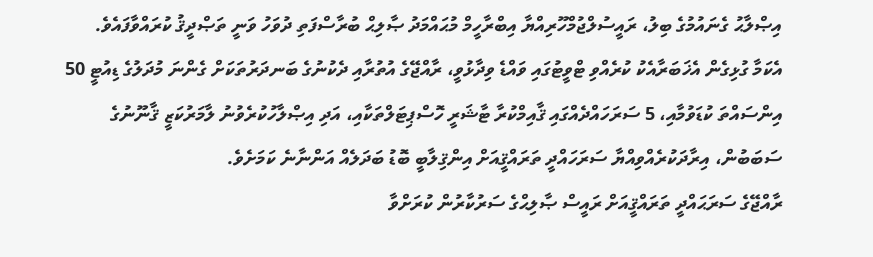އިޞްލާޙު ގެނައުމުގެ ބިލު، ރައީސުލްޖުމްހޫރިއްޔާ އިބްރާހީމް މުޙައްމަދު ޞާލިޙް ބުރާސްފަތި ދުވަހު ވަނީ ތަޞްދީޤު ކުރައްވާފައެވެ.
އެކަމާ ގުޅިގެން އެޚަބަރާއެކު ކުރެއްވި ޓްވީޓުގައި ވައްޑެ ވިދާޅުވީ، ރާއްޖޭގެ އުތުރާއި ދެކުނުގެ ބަނދަރުތަކަށް ގެންނަ މުދަލުގެ ޑިއުޓީ 50 އިންސައްތަ ކުޑަވުމާއި، 5 ސަރަހައްދެއްގައި ޤާއިމްކުރާ ޓާޝަރީ ހޮސްޕިޓަލްތަކާއި، އަދި އިޞްލާހުކުރެވުނު ލާމަރުކަޒީ ޤާނޫނުގެ ސަބަބުން، އިރާދަކުރެއްވިއްޔާ ސަރަހައްދީ ތަރައްޤީއަށް އިންޤިލާބީ ބޮޑު ބަދަލެއް އަންނާނެ ކަމަށެވެ.
ރާއްޖޭގެ ސަރަޙައްދީ ތަރައްޤީއަށް ރައީސް ޞާލިޙްގެ ސަރުކާރުން ކުރަށްވާ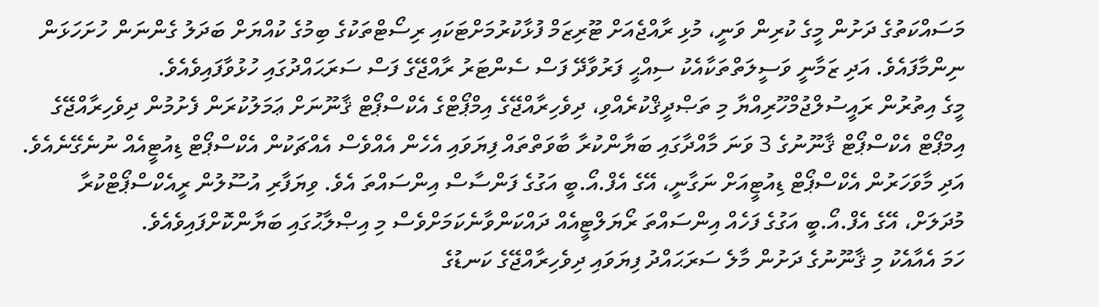މަސައްކަތުގެ ދަށުން މީގެ ކުރިން ވަނީ، މުޅި ރާއްޖެއަށް ޓޫރިޒަމް ފުޅާކުރުމަށްޓަކައި ރިސޯޓްތަކުގެ ބިމުގެ ކުއްޔަށް ބަދަލު ގެންނަން ހުށަހަޅަން ނިންމާފައެވެ. އަދި ޒަމާނީ ވަސީލަތްތަކާއެކު ސިއްޙީ ފަރުވާދޭ ފަސް ސެންޓަރު ރާއްޖޭގެ ފަސް ސަރަޙައްދުގައި ހުޅުވާފައިވެއެވެ.
މީގެ އިތުރުން ރައީސުލްޖުމްހޫރިއްޔާ މި ތަޞްދީޤްކުރެއްވި، ދިވެހިރާއްޖޭގެ އިމްޕޯޓްގެ އެކްސްޕޯޓް ޤާނޫނަށް ޢަމަލުކުރަން ފެށުމުން ދިވެހިރާއްޖޭގެ އިމްޕޯޓް އެކްސްޕޯޓް ޤާނޫނުގެ 3 ވަނަ މާއްދާގައި ބަޔާންކުރާ ބާވަތްތައް ފިޔަވައި އެހެން އެއްވެސް އެއްޗަކުން އެކްސްޕޯޓް ޑިއުޓީއެއް ނުނެގޭނެއެވެ. އަދި މާވަހަރުން އެކްސްޕޯޓް ޑިއުޓީއަށް ނަގާނީ، އޭގެ އެފް.އޯ.ބީ އަގުގެ ފަންސާސް އިންސައްތަ އެވެ. ވިޔަފާރި އުސޫލުން ރީއެކްސްޕޯޓްކުރާ މުދަލަށް، އޭގެ އެފް.އޯ.ބީ އަގުގެ ފަހެއް އިންސައްތަ ރޯޔަލްޓީއެއް ދައްކަންވާނެކަމަށްވެސް މި އިޞްލާޙުގައި ބަޔާންކޮށްފައިވެއެވެ.
ހަމަ އެއާއެކު މި ޤާނޫނުގެ ދަށުން މާލެ ސަރަޙައްދު ފިޔަވައި ދިވެހިރާއްޖޭގެ ކަނޑުގެ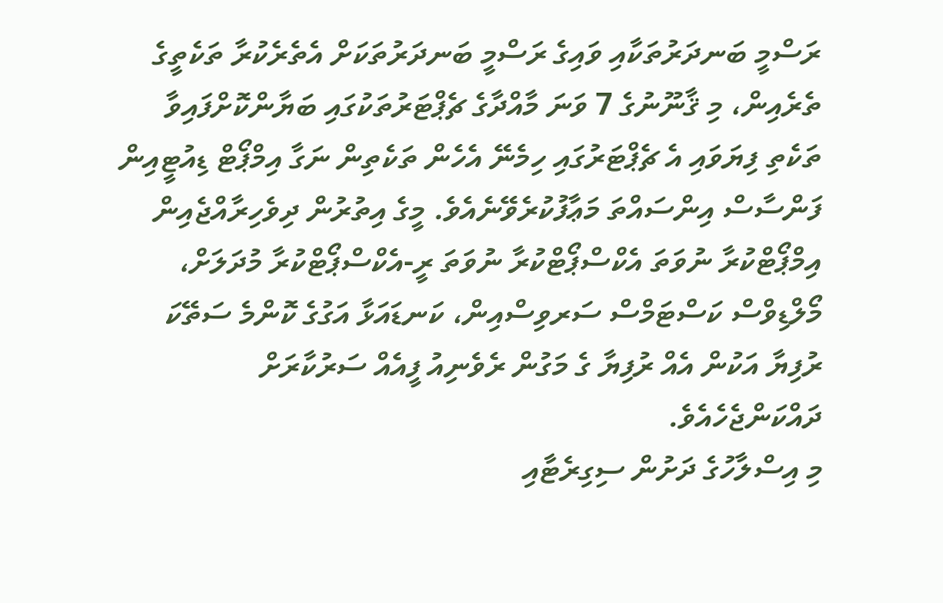ރަސްމީ ބަނދަރުތަކާއި ވައިގެ ރަސްމީ ބަނދަރުތަކަށް އެތެރެކުރާ ތަކެތީގެ ތެރެއިން، މި ޤާނޫނުގެ 7 ވަނަ މާއްދާގެ ޗެޕްޓަރުތަކުގައި ބަޔާންކޮށްފައިވާ ތަކެތި ފިޔަވައި އެ ޗެޕްޓަރުގައި ހިމެނޭ އެހެން ތަކެތިން ނަގާ އިމްޕޯޓް ޑިއުޓީއިން ފަންސާސް އިންސައްތަ މަޢާފުކުރެވޭނެއެވެ. މީގެ އިތުރުން ދިވެހިރާއްޖެއިން އިމްޕޯޓްކުރާ ނުވަތަ އެކްސްޕޯޓްކުރާ ނުވަތަ ރީ-އެކްސްޕޯޓްކުރާ މުދަލަށް، މޯލްޑިވްސް ކަސްޓަމްސް ސަރވިސްއިން، ކަނޑައަޅާ އަގުގެ ކޮންމެ ސަތޭކަ ރުފިޔާ އަކުން އެއް ރުފިޔާ ގެ މަގުން ރެވެނިއު ފީއެއް ސަރުކާރަށް ދައްކަންޖެހެއެވެ.
މި އިސްލާހުގެ ދަށުން ސިގިރެޓާއި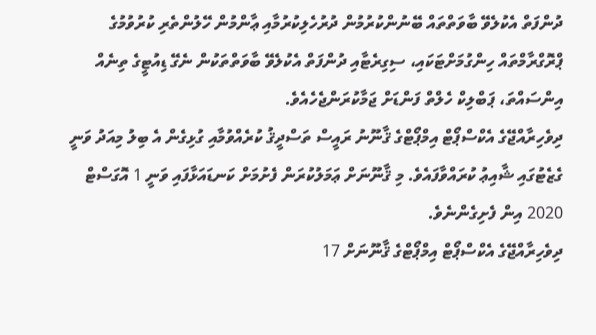ދުންފަތް އެކުލެވޭ ބާވަތްތައް ބޭނުންކުރުމުން ދުރުހެލިކުރުމާއި ޢާންމުން ހޭލުންތެރި ކުރުވުމުގެ ޕްރޮގްރާމްތައް ހިންގުމަށްޓަކައި، ސިގިރެޓާއި ދުންފަތް އެކުލެވޭ ބާވަތްތަކުން ނެގޭ ޑިއުޓީގެ ތިނެއް އިންސައްތަ، ޕަބްލިކް ހެލްތް ފަންޑަށް ޖަމާކުރަންޖެހެއެވެ.
ދިވެހިރާއްޖޭގެ އެކްސްޕޯޓް އިމްޕޯޓްގެ ޤާނޫނު ރައީސް ތަސްދީޤު ކުރެއްވުމާއި ގުޅިގެން އެ ބިލު މިއަދު ވަނީ ގެޒެޓުގައި ޝާއިޢު ކުރައްވާފައެވެ. މި ޤާނޫނަށް ޢަމަލުކުރަން ފެށުމަށް ކަނޑައަޅާފައި ވަނީ 1 އޮގަސްޓް 2020 އިން ފެށިގެންނެވެ.
ދިވެހިރާއްޖޭގެ އެކްސްޕޯޓް އިމްޕޯޓްގެ ޤާނޫނަށް 17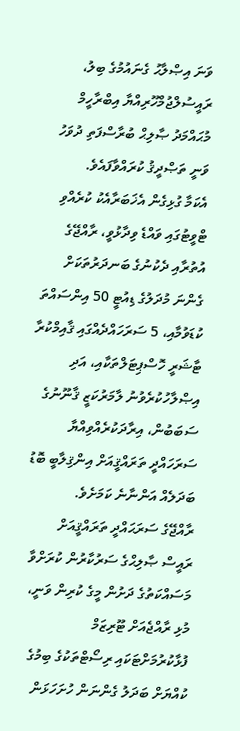ވަނަ އިޞްލާޙު ގެނައުމުގެ ބިލު، ރައީސުލްޖުމްހޫރިއްޔާ އިބްރާހީމް މުޙައްމަދު ޞާލިޙް ބުރާސްފަތި ދުވަހު ވަނީ ތަޞްދީޤު ކުރައްވާފައެވެ.
އެކަމާ ގުޅިގެން އެޚަބަރާއެކު ކުރެއްވި ޓްވީޓުގައި ވައްޑެ ވިދާޅުވީ، ރާއްޖޭގެ އުތުރާއި ދެކުނުގެ ބަނދަރުތަކަށް ގެންނަ މުދަލުގެ ޑިއުޓީ 50 އިންސައްތަ ކުޑަވުމާއި، 5 ސަރަހައްދެއްގައި ޤާއިމްކުރާ ޓާޝަރީ ހޮސްޕިޓަލްތަކާއި، އަދި އިޞްލާހުކުރެވުނު ލާމަރުކަޒީ ޤާނޫނުގެ ސަބަބުން، އިރާދަކުރެއްވިއްޔާ ސަރަހައްދީ ތަރައްޤީއަށް އިންޤިލާބީ ބޮޑު ބަދަލެއް އަންނާނެ ކަމަށެވެ.
ރާއްޖޭގެ ސަރަޙައްދީ ތަރައްޤީއަށް ރައީސް ޞާލިޙްގެ ސަރުކާރުން ކުރަށްވާ މަސައްކަތުގެ ދަށުން މީގެ ކުރިން ވަނީ، މުޅި ރާއްޖެއަށް ޓޫރިޒަމް ފުޅާކުރުމަށްޓަކައި ރިސޯޓްތަކުގެ ބިމުގެ ކުއްޔަށް ބަދަލު ގެންނަން ހުށަހަޅަން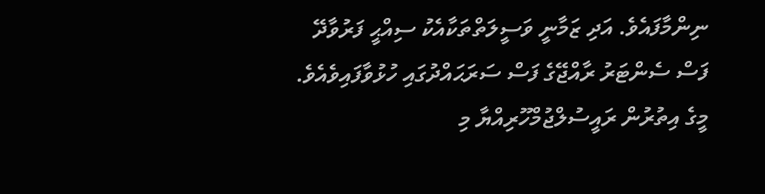ނިންމާފައެވެ. އަދި ޒަމާނީ ވަސީލަތްތަކާއެކު ސިއްޙީ ފަރުވާދޭ ފަސް ސެންޓަރު ރާއްޖޭގެ ފަސް ސަރަޙައްދުގައި ހުޅުވާފައިވެއެވެ.
މީގެ އިތުރުން ރައީސުލްޖުމްހޫރިއްޔާ މި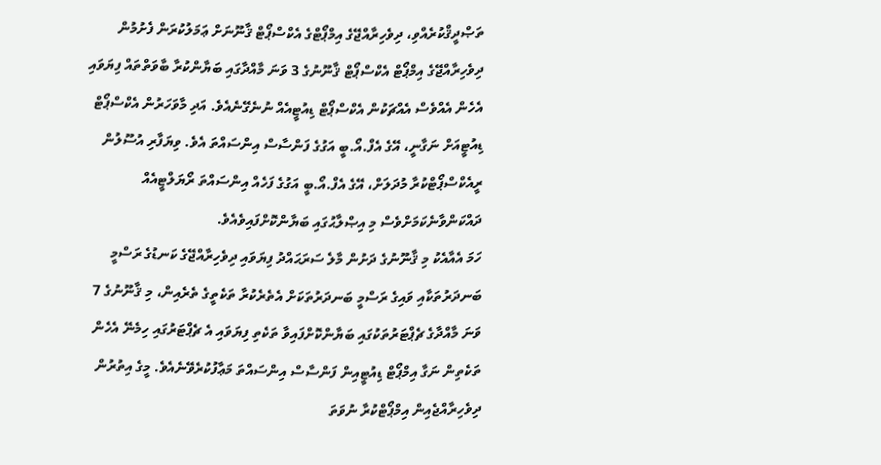ތަޞްދީޤްކުރެއްވި، ދިވެހިރާއްޖޭގެ އިމްޕޯޓްގެ އެކްސްޕޯޓް ޤާނޫނަށް ޢަމަލުކުރަން ފެށުމުން ދިވެހިރާއްޖޭގެ އިމްޕޯޓް އެކްސްޕޯޓް ޤާނޫނުގެ 3 ވަނަ މާއްދާގައި ބަޔާންކުރާ ބާވަތްތައް ފިޔަވައި އެހެން އެއްވެސް އެއްޗަކުން އެކްސްޕޯޓް ޑިއުޓީއެއް ނުނެގޭނެއެވެ. އަދި މާވަހަރުން އެކްސްޕޯޓް ޑިއުޓީއަށް ނަގާނީ، އޭގެ އެފް.އޯ.ބީ އަގުގެ ފަންސާސް އިންސައްތަ އެވެ. ވިޔަފާރި އުސޫލުން ރީއެކްސްޕޯޓްކުރާ މުދަލަށް، އޭގެ އެފް.އޯ.ބީ އަގުގެ ފަހެއް އިންސައްތަ ރޯޔަލްޓީއެއް ދައްކަންވާނެކަމަށްވެސް މި އިޞްލާޙުގައި ބަޔާންކޮށްފައިވެއެވެ.
ހަމަ އެއާއެކު މި ޤާނޫނުގެ ދަށުން މާލެ ސަރަޙައްދު ފިޔަވައި ދިވެހިރާއްޖޭގެ ކަނޑުގެ ރަސްމީ ބަނދަރުތަކާއި ވައިގެ ރަސްމީ ބަނދަރުތަކަށް އެތެރެކުރާ ތަކެތީގެ ތެރެއިން، މި ޤާނޫނުގެ 7 ވަނަ މާއްދާގެ ޗެޕްޓަރުތަކުގައި ބަޔާންކޮށްފައިވާ ތަކެތި ފިޔަވައި އެ ޗެޕްޓަރުގައި ހިމެނޭ އެހެން ތަކެތިން ނަގާ އިމްޕޯޓް ޑިއުޓީއިން ފަންސާސް އިންސައްތަ މަޢާފުކުރެވޭނެއެވެ. މީގެ އިތުރުން ދިވެހިރާއްޖެއިން އިމްޕޯޓްކުރާ ނުވަތަ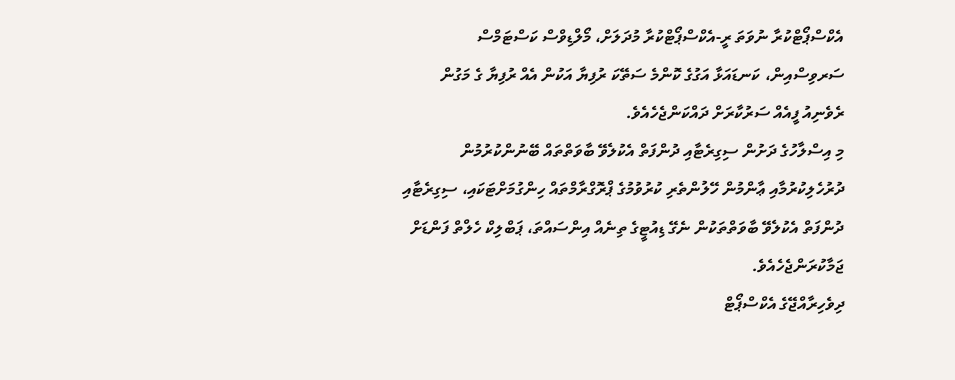އެކްސްޕޯޓްކުރާ ނުވަތަ ރީ-އެކްސްޕޯޓްކުރާ މުދަލަށް، މޯލްޑިވްސް ކަސްޓަމްސް ސަރވިސްއިން، ކަނޑައަޅާ އަގުގެ ކޮންމެ ސަތޭކަ ރުފިޔާ އަކުން އެއް ރުފިޔާ ގެ މަގުން ރެވެނިއު ފީއެއް ސަރުކާރަށް ދައްކަންޖެހެއެވެ.
މި އިސްލާހުގެ ދަށުން ސިގިރެޓާއި ދުންފަތް އެކުލެވޭ ބާވަތްތައް ބޭނުންކުރުމުން ދުރުހެލިކުރުމާއި ޢާންމުން ހޭލުންތެރި ކުރުވުމުގެ ޕްރޮގްރާމްތައް ހިންގުމަށްޓަކައި، ސިގިރެޓާއި ދުންފަތް އެކުލެވޭ ބާވަތްތަކުން ނެގޭ ޑިއުޓީގެ ތިނެއް އިންސައްތަ، ޕަބްލިކް ހެލްތް ފަންޑަށް ޖަމާކުރަންޖެހެއެވެ.
ދިވެހިރާއްޖޭގެ އެކްސްޕޯޓް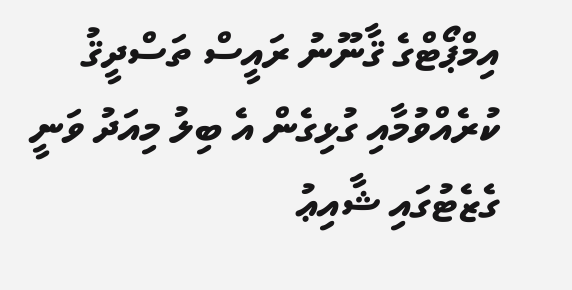އިމްޕޯޓްގެ ޤާނޫނު ރައީސް ތަސްދީޤު ކުރެއްވުމާއި ގުޅިގެން އެ ބިލު މިއަދު ވަނީ ގެޒެޓުގައި ޝާއިޢު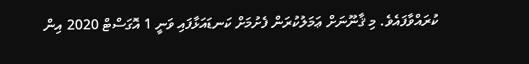ކުރައްވާފައެވެ. މި ޤާނޫނަށް ޢަމަލުކުރަން ފެށުމަށް ކަނޑައަޅާފައި ވަނީ 1 އޮގަސްޓް 2020 އިން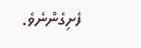ފެށިގެންނެވެ.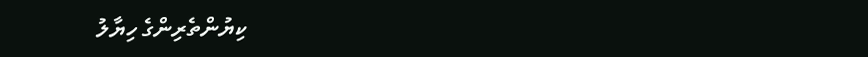ކިޔުންތެރިންގެ ހިޔާލު